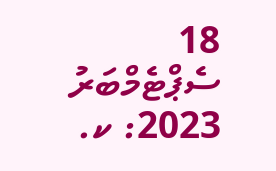18 ސެޕްޓެމްބަރު 2023: ކ.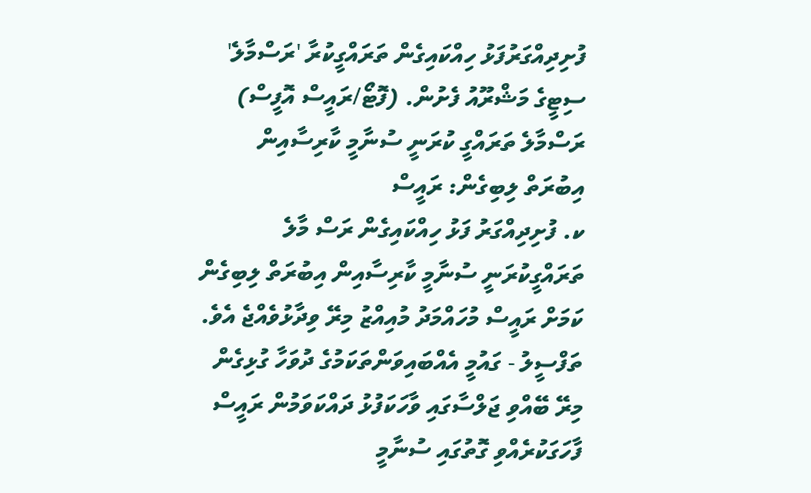ފުށިދިއްގަރުފަޅު ހިއްކައިގެން ތަރައްގީކުރާ 'ރަސްމާލެ' ސިޓީގެ މަޝްރޫއު ފެށުން. (ފޮޓޯ/ރައީސް އޮފީސް)
ރަސްމާލެ ތަރައްގީ ކުރަނީ ސުނާމީ ކާރިސާއިން އިބުރަތް ލިބިގެން: ރައީސް
ކ. ފުށިދިއްގަރު ފަޅު ހިއްކައިގެން ރަސް މާލެ ތަރައްގީކުރަނީ ސުނާމީ ކާރިސާއިން އިބުރަތް ލިބިގެން ކަމަށް ރައީސް މުހައްމަދު މުއިއްޒު މިރޭ ވިދާޅުވެއްޖެ އެވެ.
ތަފްސީލު - ގައުމީ އެއްބައިވަންތަކަމުގެ ދުވަހާ ގުޅިގެން މިރޭ ބޭއްވި ޖަލްސާގައި ވާހަކަފުޅު ދައްކަވަމުން ރައީސް ފާހަގަކުރެއްވި ގޮތުގައި ސުނާމީ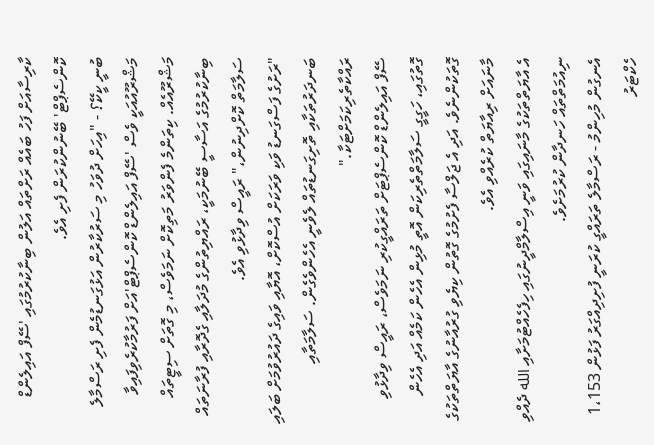ކާރިސާއަށް ފަހު ބައެއް ރަށްތައް އަލުން ބިނާކުރުމުގައި 'ސޭފް އައިލެންޑް ކޮންސެޕްޓް' ބޭނުންކުރަން ފެށި އެވެ.
ބުނީ ކީކޭ؟ - "އިހަށް ދުވަހު މި ސަރުކާރުން އަޅުގަނޑުމެން ފެށި ރަސްމާލެ މަޝްރޫއުއަކީ ވެސް 'ސޭފް އައިލެންޑް ކޮންސެޕްޓް'އަށް ފަރުމާކުރެވިފައިވާ މަޝްރޫއެއް. ކިތަންމެ ފެންވަރު މަތިކޮށް ނަމަވެސް، މި ގޮތަށް ސިޓީތައް ބިނާކުރުމުގެ އަސާސީ ބޭނުމަކީ، ރައްޔިތުންގެ މުދަލާއި ގެދޮރާއި ފުރާނަތައް ސަލާމަތް ކޮށްދިނުން،" ރައީސް ވިދާޅުވި އެވެ.
"ރަށުގެ ފަސްގަނޑު ވަކި ވަރަކަށް އުސްކޮށް، އޮޔާއި ވައިގެ ދައުރުވުމަށް ބަލައި ބަނދަރުތަކާއި ތޮށިގަނޑުތައް ލެވެނީ އެހެންވެގެން. ސަލާމަތާއި ރައްކާތެރިކަމަށްޓަކާ."
ސޭފް އައިލެންޑް ކޮންސެޕްޓަށް ތަރައްގީކުރި ނަމަވެސް، ރައީސް ވިދާޅުވި ގޮތުގައި، ހަގީގީ ސަލާމަތްތެރިކަން އޮތީ މުޅިން އެހެން ކަމެއް އަދި އެހެން ގޮތަކުންނެވެ. އަދި އެ ޖަލްސާ ފެށުމުގެ ގޮތުން ކިޔެވި ގުރުއާނުގެ އާޔަތްތަކުގެ މާނައަށް ރިއާޔަތް ކުރެއްވި އެވެ.
އެ އާޔަތްތަކުގެ މާނައިގައި ވަނީ އިސްލާމްދީނުގައި ހިފެހެއްޓުމަށާއި الله ދެއްވި ނިއުމަތްތައް ހަނދާން ކުރުމަށެވެ.
އެނގުން މުހިންމު - ރަސްމާލެ ތަރައްގީ ކުރަނީ ފުށިދިއްގަރު ފަޅުން 1،153 ހެކްޓަރު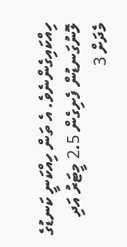ހިއްކައިގެންނެވެ. އެ ތަން ހިއްކަނީ ކަނޑުގެ ލޮނުގަނޑުން ފެށިގެން 2.5 މީޓަރު އަދި މެދަށް 3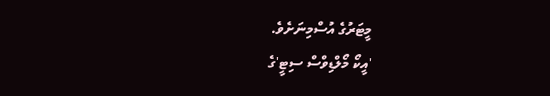މީޓަރުގެ އުސްމިނަށެވެ.
'އީކޯ މޯލްޑިވްސް ސިޓީ'ގެ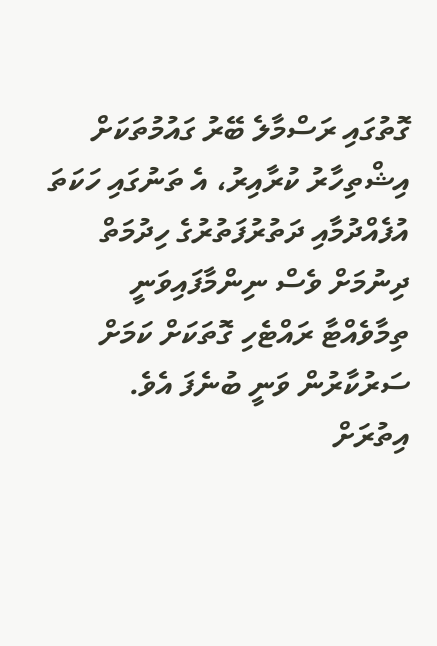ގޮތުގައި ރަސްމާލެ ބޭރު ގައުމުތަކަށް އިޝްތިހާރު ކުރާއިރު، އެ ތަނުގައި ހަކަތަ އުފެއްދުމާއި ދަތުރުފަތުރުގެ ހިދުމަތް ދިނުމަށް ވެސް ނިންމާފައިވަނީ ތިމާވެއްޓާ ރައްޓެހި ގޮތަކަށް ކަމަށް ސަރުކާރުން ވަނީ ބުނެފަ އެވެ.
އިތުރަށް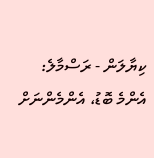ކިޔާލަން - ރަސްމާލެ: އެންމެ ބޮޑު، އެންމެންނަށް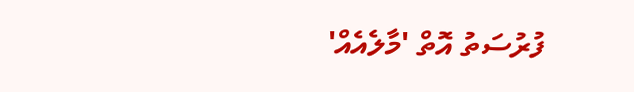ފުރުސަތު އޮތް 'މާލެއެއް'